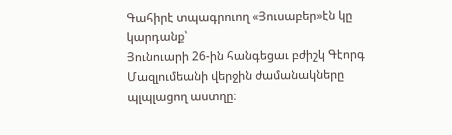Գահիրէ տպագրուող «Յուսաբեր»էն կը կարդանք՝
Յունուարի 26-ին հանգեցաւ բժիշկ Գէորգ Մազլումեանի վերջին ժամանակները պլպլացող աստղը։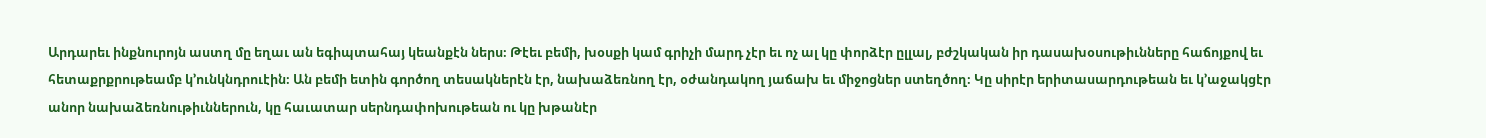Արդարեւ ինքնուրոյն աստղ մը եղաւ ան եգիպտահայ կեանքէն ներս։ Թէեւ բեմի, խօսքի կամ գրիչի մարդ չէր եւ ոչ ալ կը փորձէր ըլլալ, բժշկական իր դասախօսութիւնները հաճոյքով եւ հետաքրքրութեամբ կ’ունկնդրուէին։ Ան բեմի ետին գործող տեսակներէն էր, նախաձեռնող էր, օժանդակող յաճախ եւ միջոցներ ստեղծող։ Կը սիրէր երիտասարդութեան եւ կ’աջակցէր անոր նախաձեռնութիւններուն, կը հաւատար սերնդափոխութեան ու կը խթանէր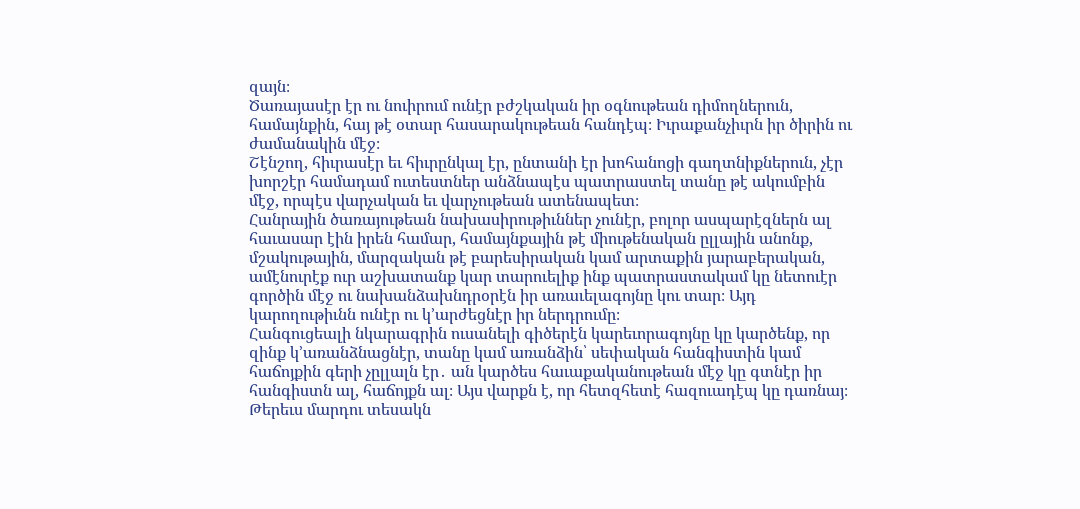զայն։
Ծառայասէր էր ու նուիրում ունէր բժշկական իր օգնութեան դիմողներուն, համայնքին, հայ թէ օտար հասարակութեան հանդէպ։ Իւրաքանչիւրն իր ծիրին ու ժամանակին մէջ։
Շէնշող, հիւրասէր եւ հիւրընկալ էր, ընտանի էր խոհանոցի գաղտնիքներուն, չէր խորշէր համադամ ուտեստներ անձնապէս պատրաստել տանը թէ ակումբին մէջ, որպէս վարչական եւ վարչութեան ատենապետ։
Հանրային ծառայութեան նախասիրութիւններ չունէր, բոլոր ասպարէզներն ալ հաւասար էին իրեն համար, համայնքային թէ միութենական ըլլային անոնք, մշակութային, մարզական թէ բարեսիրական կամ արտաքին յարաբերական, ամէնուրէք ուր աշխատանք կար տարուելիք ինք պատրաստակամ կը նետուէր գործին մէջ ու նախանձախնդրօրէն իր առաւելագոյնը կու տար։ Այդ կարողութիւնն ունէր ու կ’արժեցնէր իր ներդրումը։
Հանգուցեալի նկարագրին ուսանելի գիծերէն կարեւորագոյնը կը կարծենք, որ զինք կ’առանձնացնէր, տանը կամ առանձին՝ սեփական հանգիստին կամ հաճոյքին գերի չըլլալն էր․ ան կարծես հաւաքականութեան մէջ կը գտնէր իր հանգիստն ալ, հաճոյքն ալ։ Այս վարքն է, որ հետզհետէ հազուադէպ կը դառնայ։ Թերեւս մարդու տեսակն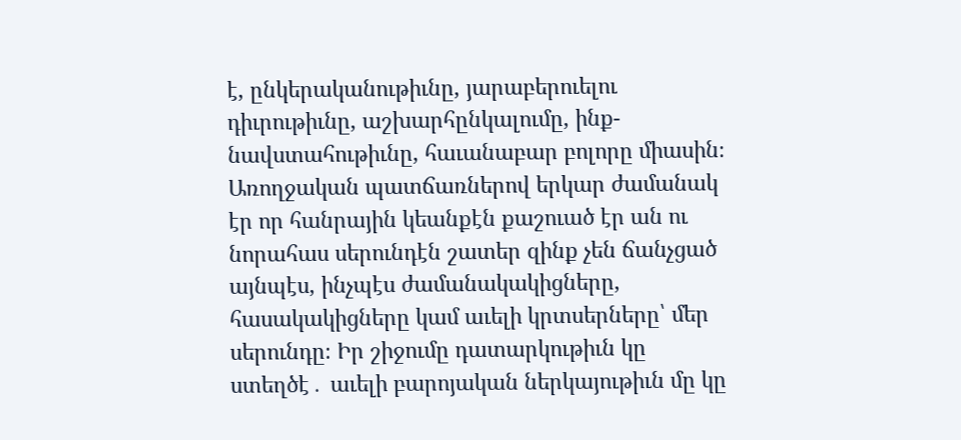է, ընկերականութիւնը, յարաբերուելու դիւրութիւնը, աշխարհընկալումը, ինք- նավստահութիւնը, հաւանաբար բոլորը միասին։
Առողջական պատճառներով երկար ժամանակ էր որ հանրային կեանքէն քաշուած էր ան ու նորահաս սերունդէն շատեր զինք չեն ճանչցած այնպէս, ինչպէս ժամանակակիցները, հասակակիցները կամ աւելի կրտսերները՝ մեր սերունդը։ Իր շիջումը դատարկութիւն կը ստեղծէ․ աւելի բարոյական ներկայութիւն մը կը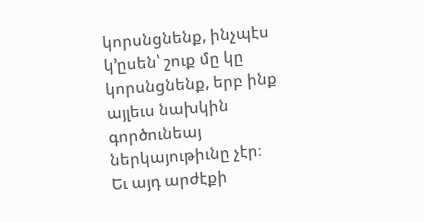կորսնցնենք, ինչպէս կ’ըսեն՝ շուք մը կը կորսնցնենք, երբ ինք այլեւս նախկին գործունեայ ներկայութիւնը չէր։
Եւ այդ արժէքի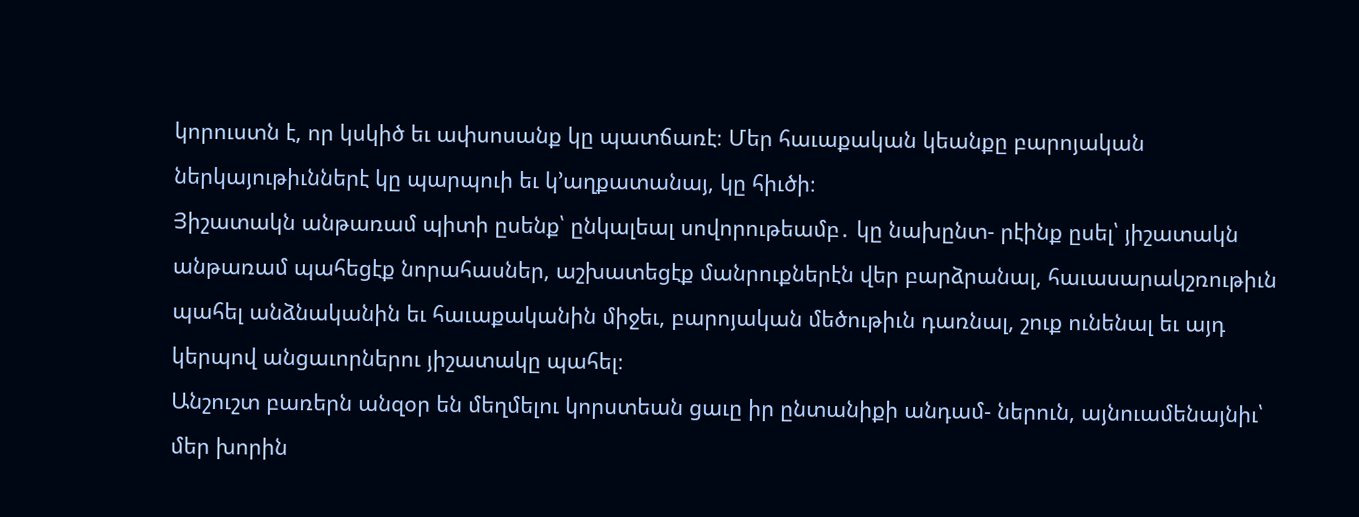կորուստն է, որ կսկիծ եւ ափսոսանք կը պատճառէ։ Մեր հաւաքական կեանքը բարոյական ներկայութիւններէ կը պարպուի եւ կ’աղքատանայ, կը հիւծի։
Յիշատակն անթառամ պիտի ըսենք՝ ընկալեալ սովորութեամբ․ կը նախընտ- րէինք ըսել՝ յիշատակն անթառամ պահեցէք նորահասներ, աշխատեցէք մանրուքներէն վեր բարձրանալ, հաւասարակշռութիւն պահել անձնականին եւ հաւաքականին միջեւ, բարոյական մեծութիւն դառնալ, շուք ունենալ եւ այդ կերպով անցաւորներու յիշատակը պահել։
Անշուշտ բառերն անզօր են մեղմելու կորստեան ցաւը իր ընտանիքի անդամ- ներուն, այնուամենայնիւ՝ մեր խորին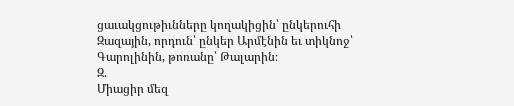ցաւակցութիւնները կողակիցին՝ ընկերուհի Զազային, որդուն՝ ընկեր Արմէնին եւ տիկնոջ՝ Գարոլինին, թոռանը՝ Թալարին։
Զ.
Միացիր մեզ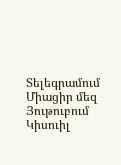Տելեգրամում
Միացիր մեզ Յութուբում
Կիսուիլ